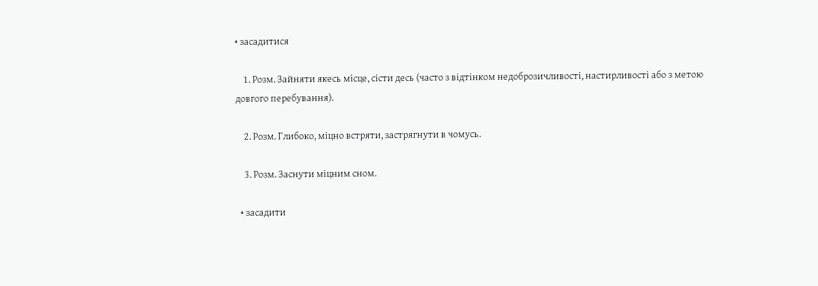• засадитися

    1. Розм. Зайняти якесь місце, сісти десь (часто з відтінком недоброзичливості, настирливості або з метою довгого перебування).

    2. Розм. Глибоко, міцно встряти, застрягнути в чомусь.

    3. Розм. Заснути міцним сном.

  • засадити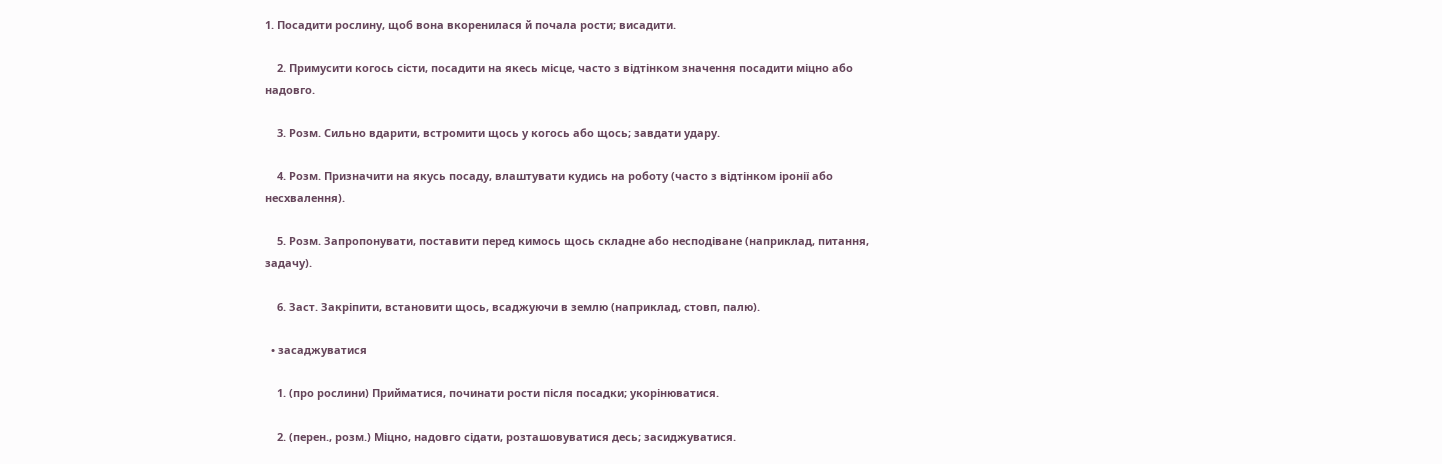1. Посадити рослину, щоб вона вкоренилася й почала рости; висадити.

    2. Примусити когось сісти, посадити на якесь місце, часто з відтінком значення посадити міцно або надовго.

    3. Розм. Сильно вдарити, встромити щось у когось або щось; завдати удару.

    4. Розм. Призначити на якусь посаду, влаштувати кудись на роботу (часто з відтінком іронії або несхвалення).

    5. Розм. Запропонувати, поставити перед кимось щось складне або несподіване (наприклад, питання, задачу).

    6. Заст. Закріпити, встановити щось, всаджуючи в землю (наприклад, стовп, палю).

  • засаджуватися

    1. (про рослини) Прийматися, починати рости після посадки; укорінюватися.

    2. (перен., розм.) Міцно, надовго сідати, розташовуватися десь; засиджуватися.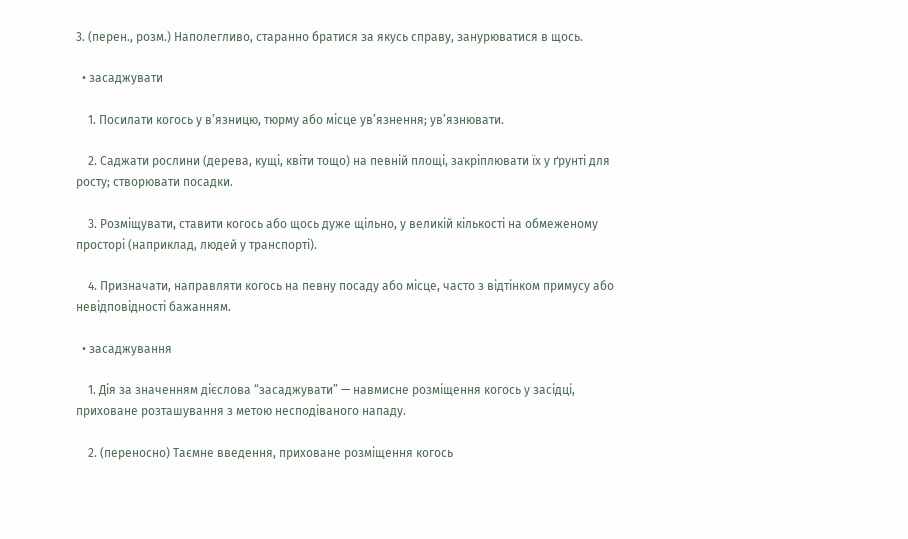3. (перен., розм.) Наполегливо, старанно братися за якусь справу, занурюватися в щось.

  • засаджувати

    1. Посилати когось у в’язницю, тюрму або місце ув’язнення; ув’язнювати.

    2. Саджати рослини (дерева, кущі, квіти тощо) на певній площі, закріплювати їх у ґрунті для росту; створювати посадки.

    3. Розміщувати, ставити когось або щось дуже щільно, у великій кількості на обмеженому просторі (наприклад, людей у транспорті).

    4. Призначати, направляти когось на певну посаду або місце, часто з відтінком примусу або невідповідності бажанням.

  • засаджування

    1. Дія за значенням дієслова “засаджувати” — навмисне розміщення когось у засідці, приховане розташування з метою несподіваного нападу.

    2. (переносно) Таємне введення, приховане розміщення когось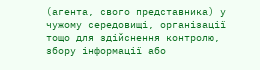(агента, свого представника) у чужому середовищі, організації тощо для здійснення контролю, збору інформації або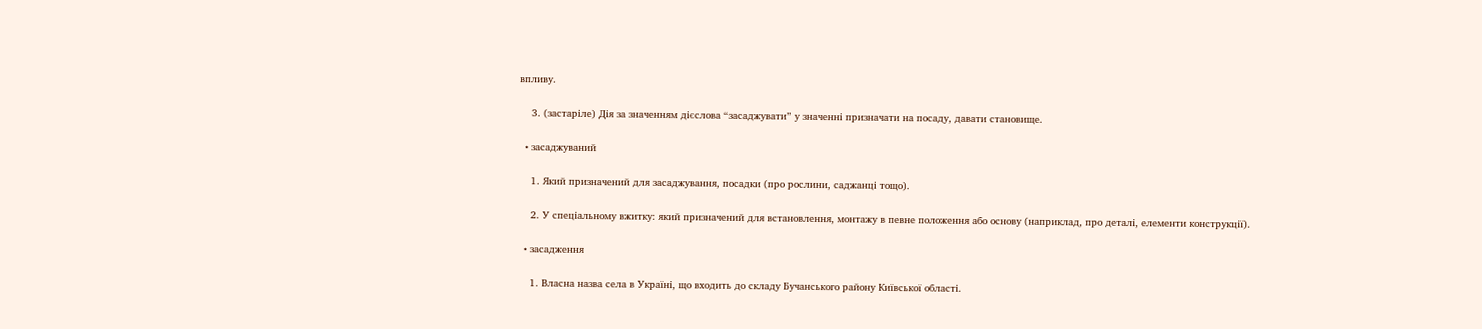впливу.

    3. (застаріле) Дія за значенням дієслова “засаджувати” у значенні призначати на посаду, давати становище.

  • засаджуваний

    1. Який призначений для засаджування, посадки (про рослини, саджанці тощо).

    2. У спеціальному вжитку: який призначений для встановлення, монтажу в певне положення або основу (наприклад, про деталі, елементи конструкції).

  • засадження

    1. Власна назва села в Україні, що входить до складу Бучанського району Київської області.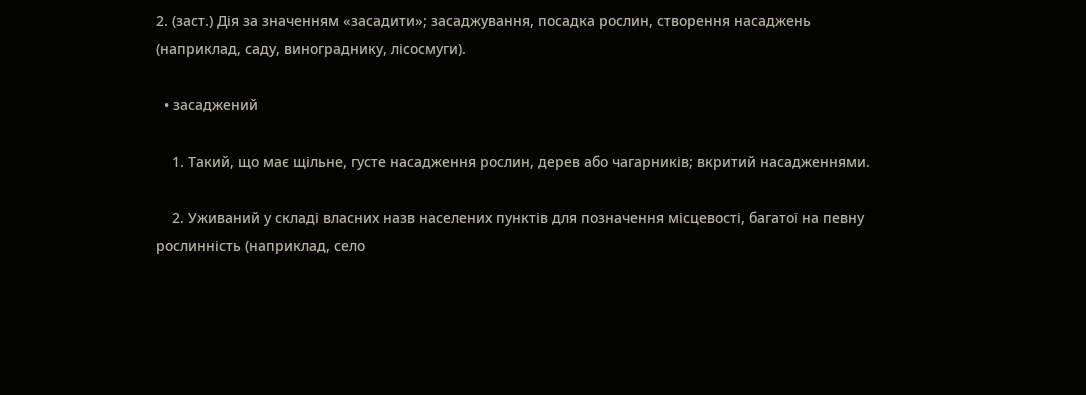2. (заст.) Дія за значенням «засадити»; засаджування, посадка рослин, створення насаджень (наприклад, саду, винограднику, лісосмуги).

  • засаджений

    1. Такий, що має щільне, густе насадження рослин, дерев або чагарників; вкритий насадженнями.

    2. Уживаний у складі власних назв населених пунктів для позначення місцевості, багатої на певну рослинність (наприклад, село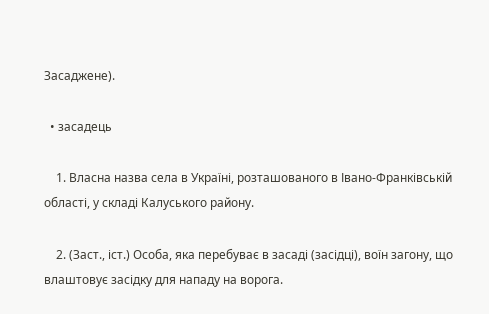Засаджене).

  • засадець

    1. Власна назва села в Україні, розташованого в Івано-Франківській області, у складі Калуського району.

    2. (Заст., іст.) Особа, яка перебуває в засаді (засідці), воїн загону, що влаштовує засідку для нападу на ворога.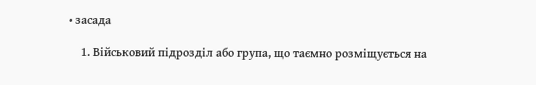• засада

    1. Військовий підрозділ або група, що таємно розміщується на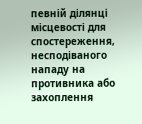певній ділянці місцевості для спостереження, несподіваного нападу на противника або захоплення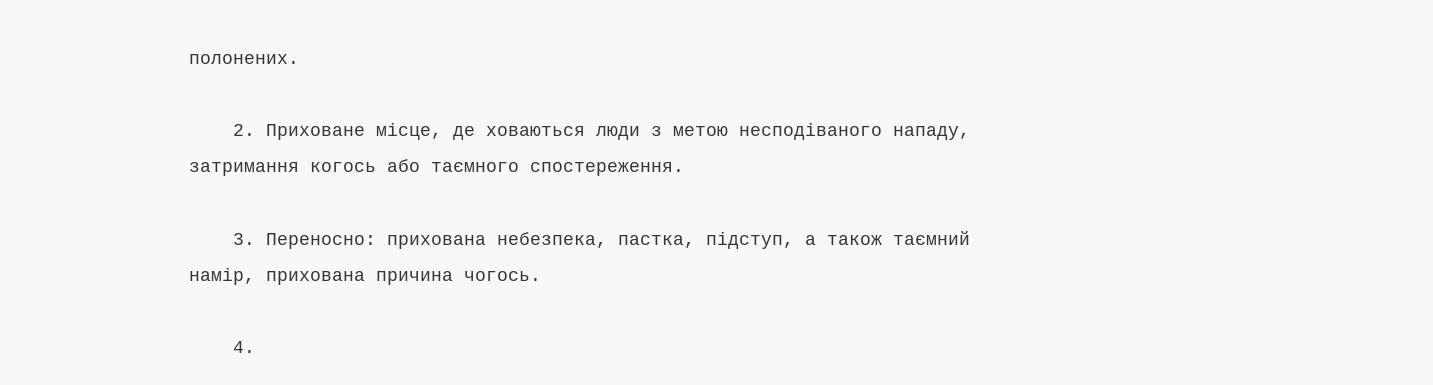полонених.

    2. Приховане місце, де ховаються люди з метою несподіваного нападу, затримання когось або таємного спостереження.

    3. Переносно: прихована небезпека, пастка, підступ, а також таємний намір, прихована причина чогось.

    4.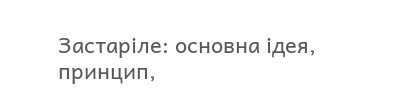Застаріле: основна ідея, принцип,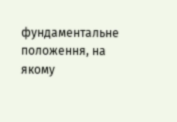фундаментальне положення, на якому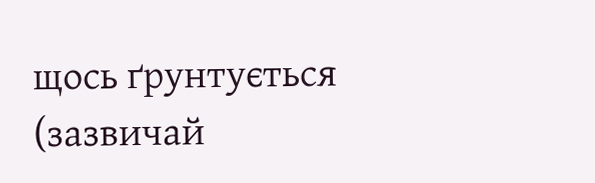щось ґрунтується (зазвичай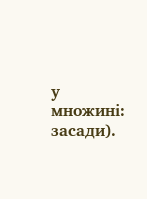у множині: засади).